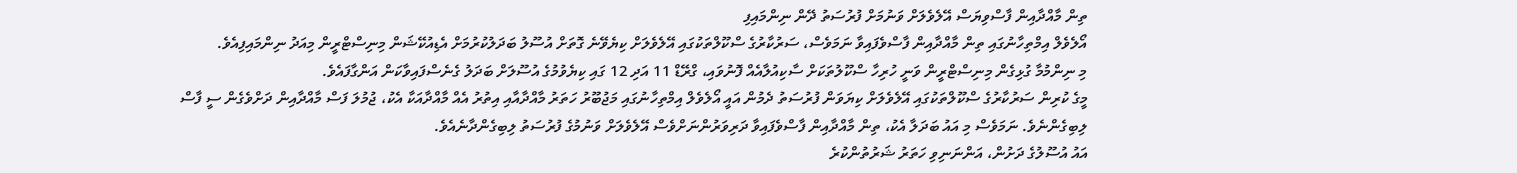ތިން މާއްދާއިން ފާސްވިޔަސް އޭލެވެލަށް ވަނުމަށް ފުރުސަތު ދޭން ނިންމައިފި
އޯލެވެލް އިމްތިހާނުގައި ތިން މާއްދާއިން ފާސްވެފައިވާ ނަމަވެސް، ސަރުކާރުގެ ސްކޫލްތަކުގައި އޭލެވެލަށް ކިޔެވޭނެ ގޮތަށް އުސޫލު ބަދަލުކުރުމަށް އެޑިއުކޭޝަން މިނިސްޓްރީން މިއަދު ނިންމައިފިއެވެ.
މި ނިންމުމާ ގުޅިގެން މިނިސްޓްރީން ވަނީ ހުރިހާ ސްކޫލުތަކަށް ސާކިއުލާއެއް ފޮނުވައި، ގްރޭޑް 11 އަދި 12 ގައި ކިޔެވުމުގެ އުސޫލަށް ބަދަލު ގެނެސްފައިވާކަން އަންގާފައެވެ.
މީގެ ކުރިން ސަރުކާރުގެ ސްކޫލްތަކުގައި އޭލެވެލަށް ކިޔަވަން ފުރުސަތު ދެމުން އައީ އޯލެވެލް އިމްތިހާނުގައި މަޖުބޫރު ހަތަރު މާއްދާއާއި އިތުރު އެއް މާއްދާއަކާ އެކު، ޖުމުލަ ފަސް މާއްދާއިން ދަށްވެގެން ސީ ފާސް ލިބިގެންނެވެ. ނަމަވެސް މި އައު ބަދަލާ އެކު، ތިން މާއްދާއިން ފާސްވެފައިވާ ދަރިވަރުންނަށްވެސް އޭލެވެލަށް ވަނުމުގެ ފުރުސަތު ލިބިގެންދާނެއެވެ.
އައު އުސޫލުގެ ދަށުން، އަންނަނިވި ހަތަރު ޝަރުތުންކުރެ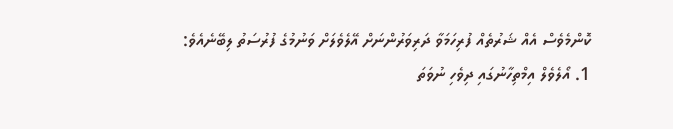ކޮންމެވެސް އެއް ޝަރުތެއް ފުރިހަމަވާ ދަރިވަރުންނަށް އޭލެވެލަށް ވަނުމުގެ ފުރުސަތު ލިބޭނެއެވެ:
1. އޯލެވެލް އިމްތިހާނުގައި ދިވެހި ނުވަތަ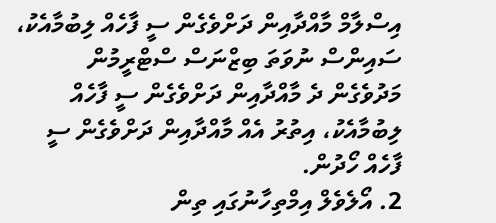އިސްލާމް މާއްދާއިން ދަށްވެގެން ސީ ފާހެއް ލިބުމާއެކު، ސައިންސް ނުވަތަ ބިޒްނަސް ސްޓްރީމުން މަދުވެގެން ދެ މާއްދާއިން ދަށްވެގެން ސީ ފާހެއް ލިބުމާއެކު، އިތުރު އެއް މާއްދާއިން ދަށްވެގެން ސީ ފާހެއް ހޯދުން.
2. އޯލެވެލް އިމްތިހާނުގައި ތިން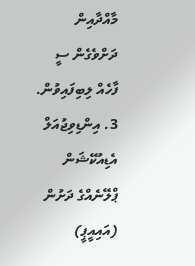މާއްދާއިން ދަށްވެގެން ސީ ފާހެއް ލިބިފައިވުން.
3. އިންޑިވިޖުއަލް އެޑިއުކޭޝަން ޕްލޭނެއްގެ ދަށުން (އައިއީޕީ)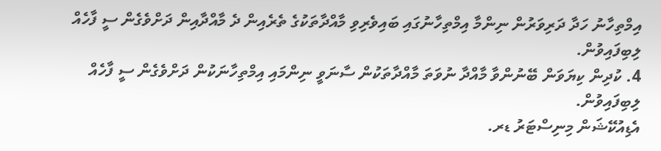އިމްތިހާނު ހަދާ ދަރިވަރުން ނިންމާ އިމްތިހާނުގައި ބައިވެރިވި މާއްދާތަކުގެ ތެރެއިން ދެ މާއްދާއިން ދަށްވެގެން ސީ ފާހެއް ލިބިފައިވުން.
4. ކުދިން ކިޔަވަން ބޭނުންވާ މާއްދާ ނުވަތަ މާއްދާތަކުން ސާނަވީ ނިންމައި އިމްތިހާނަކުން ދަށްވެގެން ސީ ފާހެއް ލިބިފައިވުން.
އެޑިއުކޭޝަން މިނިސްޓަރު ޑރ.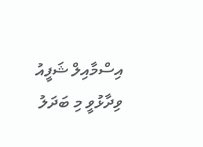އިސްމާއިލް ޝަފީއު ވިދާޅުވީ މި ބަދަލު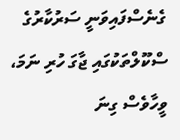ގެނެސްފައިވަނީ ސަރުކާރުގެ ސްކޫލްތަކުގައި ޖާގަ ހުރި ނަމަ، ވީހާވެސް ގިނަ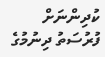ކުދިންނަށް ފުރުސަތު ދިނުމުގެ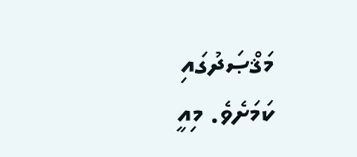މަޤްޞަދުގައި ކަމަށެވެ. މިއީ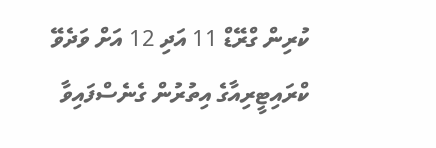ކުރިން ގްރޭޑް 11 އަދި 12 އަށް ވަދެވޭ ކްރައިޓީރިއާގެ އިތުރުން ގެނެސްފައިވާ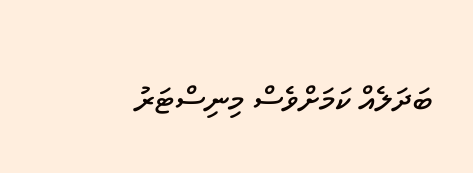ބަދަލެއް ކަމަށްވެސް މިނިސްޓަރު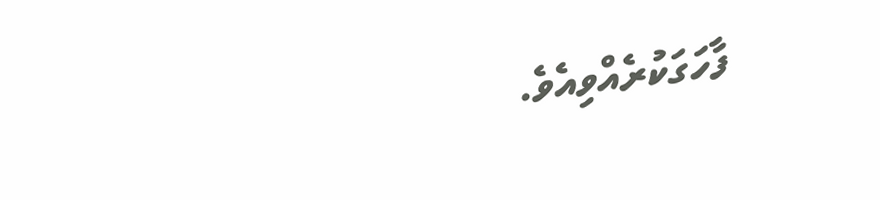ފާހަގަކުރެއްވިއެވެ.